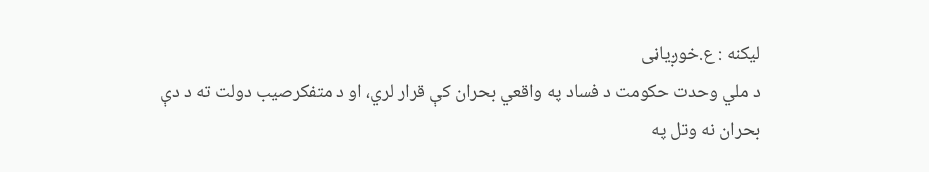لیکنه : ع.خوږیاڼی
د ملي وحدت حکومت د فساد په واقعي بحران کې قرار لري، او د متفکرصیب دولت ته د دې بحران نه وتل په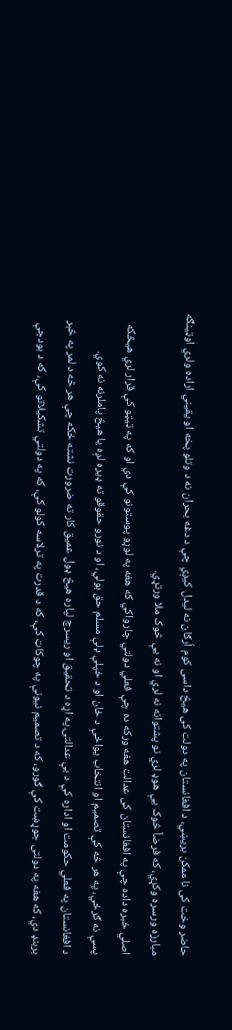حاضر وخت کی نا ممکن بریښي، د افغانستان په دولت کی هیڅ داسی کوم اُرګان نه لیدل کیږي چې د دغه بحران نه د وتلو پخه او یقیني اراده ولري اوټینګه مبارزه ورسره وکړي، که فرضاً څوک یې هوډ لري نو پشتوانه نه لري او نه یې څوک ملا ورتړي.
اصلي خبره داده چې په افغانستان کی عدالت هغه ورکه ده چې فعلي دولتي چارواکي که هغه په لوړو پوستونو کې دي او که په ټیټو کې قرار لري هیڅکه پسې نه ګرځي، په هر څه کې تصمیم او انتخاب یواځې د ځان او د خپلې ډلې مسلم حق بولي، او د نورو حقوقو ته ډیره لږه یا هیڅ پاملرنه نه کوي.
د افغانستان په فعلي حکومت او اداره کې د بې عدالتۍ په اړه د تحقیق او ریسرچ لپاره هیڅ ډول عمیق کار ته ضرورت نشته ځکه چې هر څه د لمر په څېر بربنډ دي، که هغه په دولتی جوړښت کې ګورو، که د تصمیم نیونې په چوکاټ کې، که د قدرت په ترلاسه کولو کې، که په دولتي تشکیلاتو کې، که د بودجې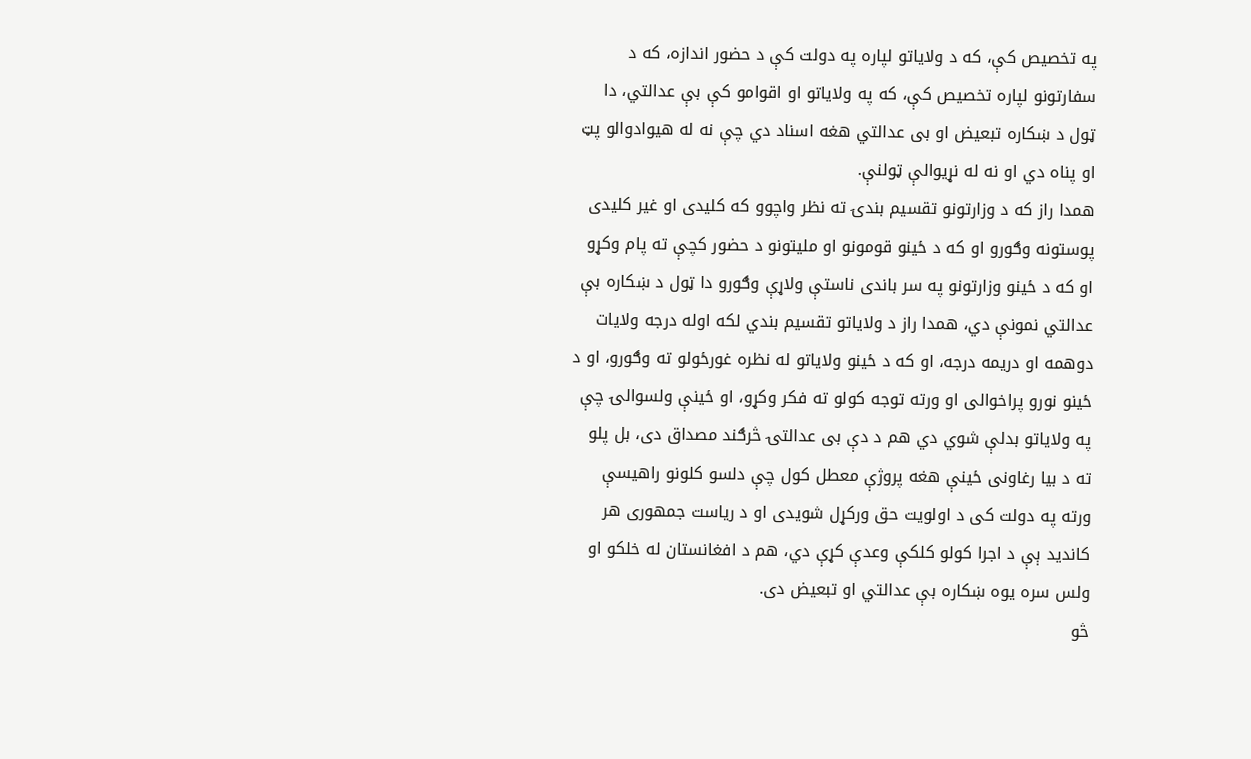په تخصیص کې، که د ولایاتو لپاره په دولت کې د حضور اندازه، که د سفارتونو لپاره تخصیص کې، که په ولایاتو او اقوامو کې بې عدالتي، دا ټول د ښکاره تبعیض او بی عدالتي هغه اسناد دي چې نه له هیوادوالو پټ او پناه دي او نه له نړیوالې ټولنې.
همدا راز که د وزارتونو تقسیم بندۍ ته نظر واچوو که کلیدی او غیر کلیدی پوستونه وګورو او که د ځینو قومونو او ملیتونو د حضور کچې ته پام وکړو او که د ځینو وزارتونو په سر باندی ناستې ولاړې وګورو دا ټول د ښکاره بې عدالتي نمونې دي، همدا راز د ولایاتو تقسیم بندي لکه اوله درجه ولایات دوهمه او دریمه درجه، او که د ځینو ولایاتو له نظره غورځولو ته وګورو، او د ځینو نورو پراخوالی او ورته توجه کولو ته فکر وکړو، او ځینې ولسوالۍ چې په ولایاتو بدلې شوي دي هم د دې بی عدالتۍ څرګند مصداق دی، بل پلو ته د بیا رغاونی ځینې هغه پروژې معطل کول چې دلسو کلونو راهیسې ورته په دولت کی د اولویت حق ورکړل شویدی او د ریاست جمهوری هر کاندید ېې د اجرا کولو کلکې وعدې کړې دي، هم د افغانستان له خلکو او ولس سره یوه ښکاره بې عدالتي او تبعیض دی.
څو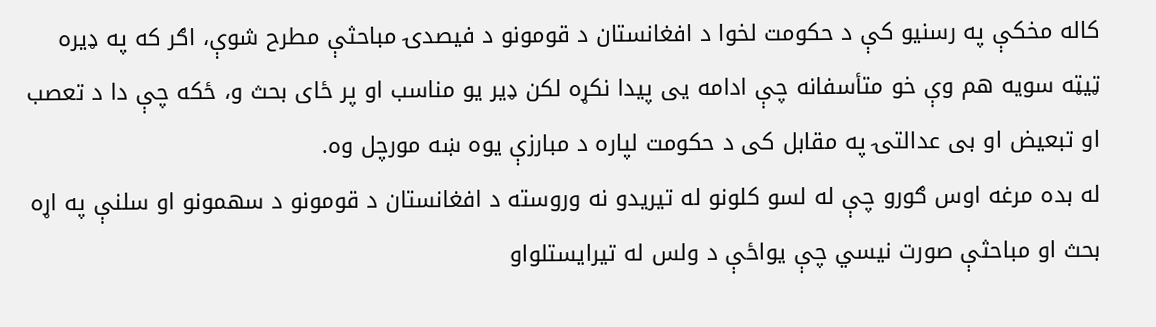کاله مخکې په رسنیو کې د حکومت لخوا د افغانستان د قومونو د فیصدۍ مباحثې مطرح شوې، اګر که په ډیره ټیټه سویه هم وې خو متأسفانه چې ادامه یی پیدا نکړه لکن ډیر یو مناسب او پر ځای بحث و، ځکه چې دا د تعصب او تبعیض او بی عدالتۍ په مقابل کی د حکومت لپاره د مبارزې یوه ښه مورچل وه.
له بده مرغه اوس ګورو چې له لسو کلونو له تیریدو نه وروسته د افغانستان د قومونو د سهمونو او سلنې په اړه بحث او مباحثې صورت نیسي چې یواځې د ولس له تیرایستلواو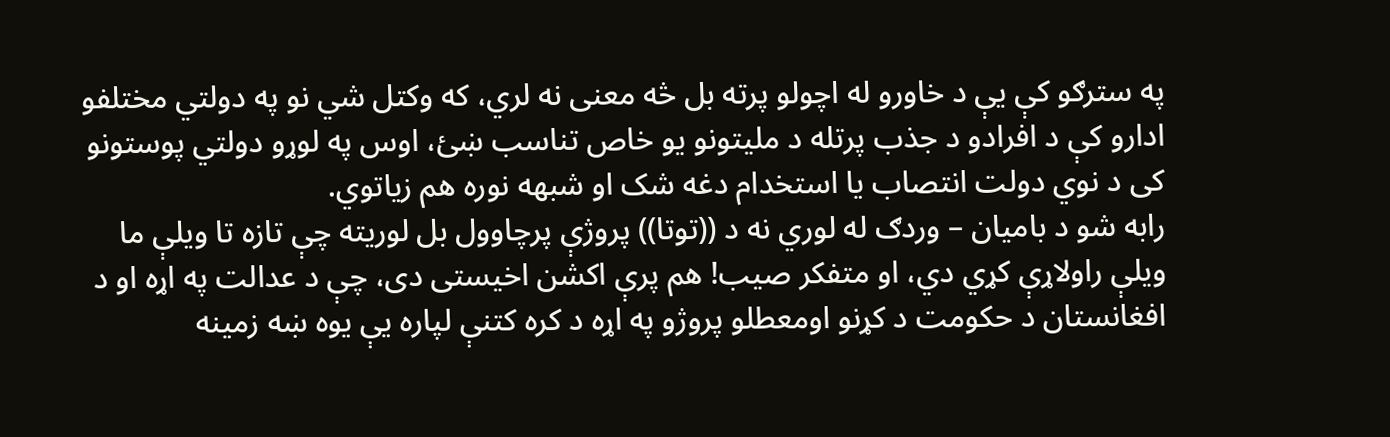په سترګو کې یې د خاورو له اچولو پرته بل څه معنی نه لري، که وکتل شي نو په دولتي مختلفو ادارو کې د افرادو د جذب پرتله د ملیتونو یو خاص تناسب ښئ، اوس په لوړو دولتي پوستونو کی د نوي دولت انتصاب یا استخدام دغه شک او شبهه نوره هم زیاتوي.
رابه شو د بامیان – وردګ له لوري نه د ((توتا)) پروژې پرچاوول بل لوريته چې تازه تا ویلې ما ویلې راولاړې کړي دي، او متفکر صیب! هم پرې اکشن اخیستی دی، چې د عدالت په اړه او د افغانستان د حکومت د کړنو اومعطلو پروژو په اړه د کره کتنې لپاره یې یوه ښه زمینه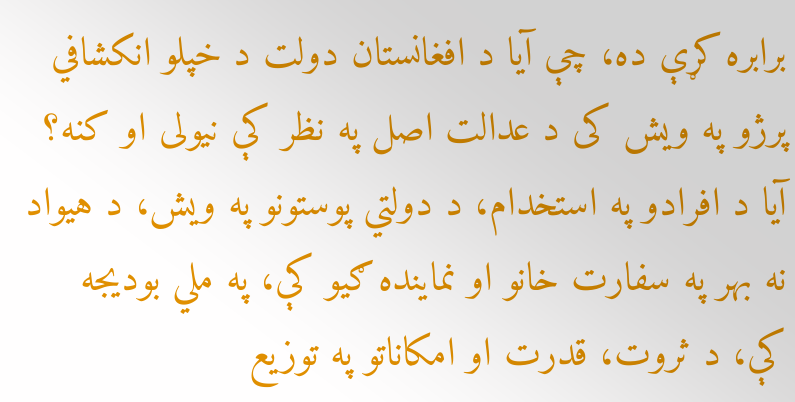برابره کړې ده، چې آیا د افغانستان دولت د خپلو انکشافي پرژو په ویش کی د عدالت اصل په نظر کې نیولی او کنه؟ آیا د افرادو په استخدام، د دولتي پوستونو په ویش، د هیواد نه بهر په سفارت خانو او نماینده ګیو کې، په ملي بودیجه کې، د ثروت، قدرت او امکاناتو په توزیع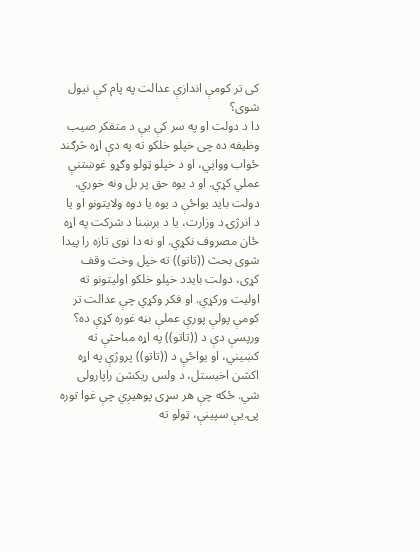کی تر کومې اندازې عدالت په پام کې نیول شوی؟
دا د دولت او په سر کې یې د متفکر صیب وظیفه ده چی خپلو خلکو ته په دې اړه څرګند ځواب ووایي، او د خپلو ټولو وګړو غوښتنې عملي کړي. او د یوه حق پر بل ونه خوري.
دولت باید یواځې د یوه یا دوه ولایتونو او یا د انرژۍ د وزارت، یا د برښنا د شرکت په اړه ځان مصروف نکړي. او نه دا نوی تازه را پیدا شوی بحث ((تاتو)) ته خپل وخت وقف کړی، دولت بایدد خپلو خلکو اولیتونو ته اولیت ورکړي. او فکر وکړي چې عدالت تر کومې پولې پورې عملې بڼه غوره کړې ده؟ ورپسې دې د ((تاتو)) په اړه مباحثې ته کښیني، او یواځې د ((تاتو)) پروژې په اړه اکشن اخیستل، د ولس ریکشن راپارولی شي. ځکه چې هر سړی پوهیږي چې غوا توره پۍ یې سپینې، ټولو ته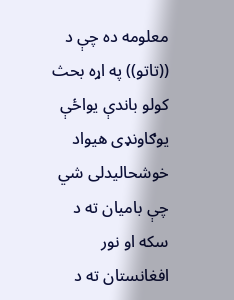معلومه ده چې د ((تاتو)) په اړه بحث کولو باندې یواځې یوګاونډی هیواد خوشحالیدلی شي چې بامیان ته د سکه او نور افغانستان ته د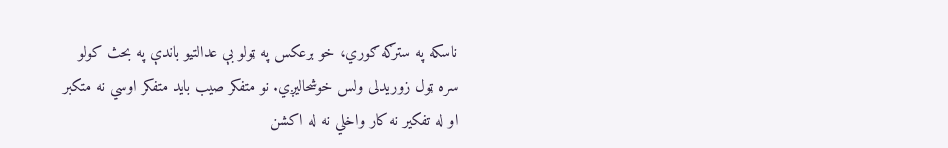ناسکه په سترګه ګوري، خو برعکس په ټولو بې عدالتیو باندې په بحث کولو سره ټول زوریدلی ولس خوشحالیږي. نو متفکر صیب باید متفکر اوسي نه متکبر او له تفکیر نه کار واخلي نه له اکشن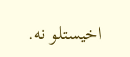اخیستلو نه.